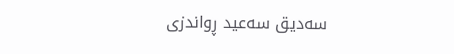سەدیق سەعید ڕواندزی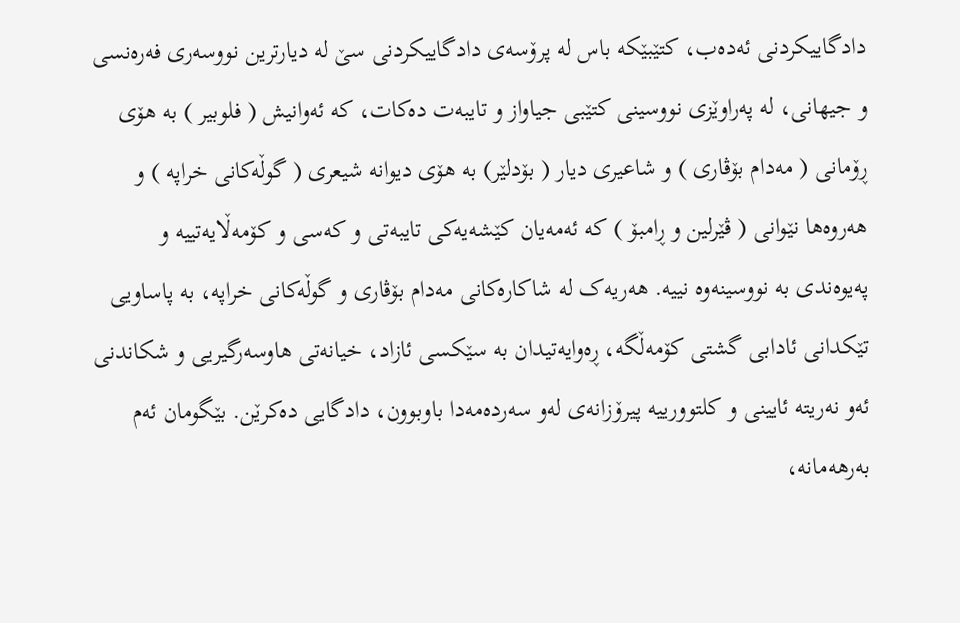دادگاییکردنی ئەدەب، کتێبێکە باس لە پرۆسەی دادگاییکردنی سێ لە دیارترین نووسەری فەرەنسی و جیھانی، لە پەراوێزی نووسینی کتێبی جیاواز و تایبەت دەکات، کە ئەوانیش ( فلوبیر ) بە ھۆی ڕۆمانی ( مەدام بۆڤاری ) و شاعیری دیار ( بۆدلێر) بە ھۆی دیوانە شیعری ( گوڵەکانی خراپە ) و ھەروەھا نێوانی ( ڤێرلین و ڕامبۆ ) کە ئەمەیان کێشەیەکی تایبەتی و کەسی و کۆمەڵایەتییە و پەیوەندی بە نووسینەوە نییە. ھەریەک لە شاکارەکانی مەدام بۆڤاری و گوڵەکانی خراپە، بە پاساویی تێکدانی ئادابی گشتی کۆمەڵگە، ڕەوایەتیدان بە سێکسی ئازاد، خیانەتی ھاوسەرگیریی و شکاندنی ئەو نەریتە ئایینی و کلتوورییە پیرۆزانەی لەو سەردەمەدا باوبوون، دادگایی دەکرێن. بێگومان ئەم بەرھەمانە،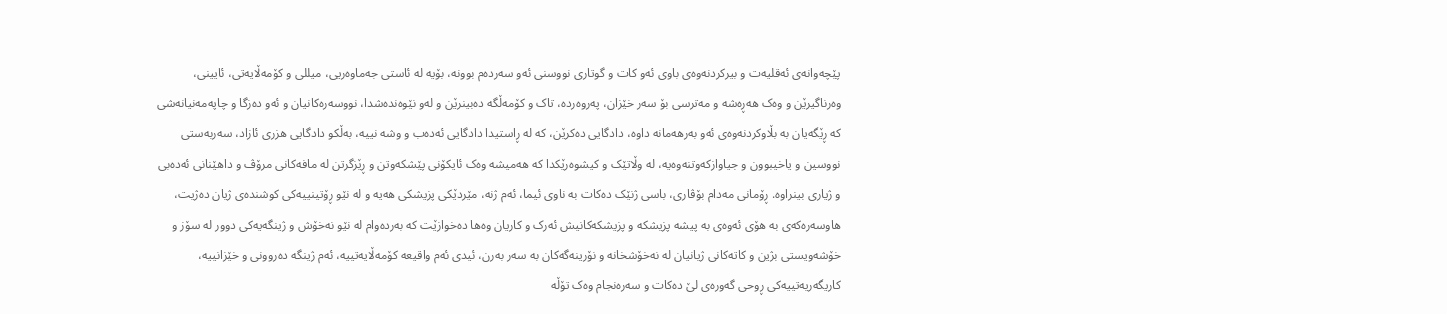پێچەوانەی ئەقلیەت و بیرکردنەوەی باوی ئەو کات و گوتاری نووسنی ئەو سەردەم بوونە، بۆیە لە ئاستی جەماوەریی، میللی و کۆمەڵایەتی، ئایینی، وەرناگیرێن و وەک ھەڕەشە و مەترسی بۆ سەر خێزان، پەروەردە، تاک و کۆمەڵگە دەبینرێن و لەو نێوەندەشدا، نووسەرەکانیان و ئەو دەزگا و چاپەمەنیانەشی کە ڕێگەیان بە بڵاوکردنەوەی ئەو بەرھەمانە داوە، دادگایی دەکرێن، کە لە ڕاستیدا دادگایی ئەدەب و وشە نییە، بەڵکو دادگایی ھزری ئازاد، سەربەستی نووسین و یاخیبوون و جیاوازکەوتنەوەیە، لە وڵاتێک و کیشوەرێکدا کە ھەمیشە وەک ئایکۆنی پێشکەوتن و ڕێزگرتن لە مافەکانی مرۆڤ و داھێنانی ئەدەبی و ژیاری بینراوە. ڕۆمانی مەدام بۆڤاری، باسی ژنێک دەکات بە ناوی ئیما، ئەم ژنە، مێردێکی پزیشکی ھەیە و لە نێو ڕۆتینییەکی کوشندەی ژیان دەژیت، ھاوسەرەکەی بە ھۆی ئەوەی بە پیشە پزیشکە و پزیشکەکانیش ئەرک و کاریان وەھا دەخوازێت کە بەردەوام لە نێو نەخۆش و ژینگەیەکی دوور لە سۆز و خۆشەویستی بژین و کاتەکانی ژیانیان لە نەخۆشخانە و نۆرینەگەکان بە سەر بەرن، ئیدی ئەم واقیعە کۆمەڵایەتییە، ئەم ژینگە دەروونی و خێزانییە، کاریگەریەتییەکی ڕوحی گەورەی لێ دەکات و سەرەنجام وەک تۆڵە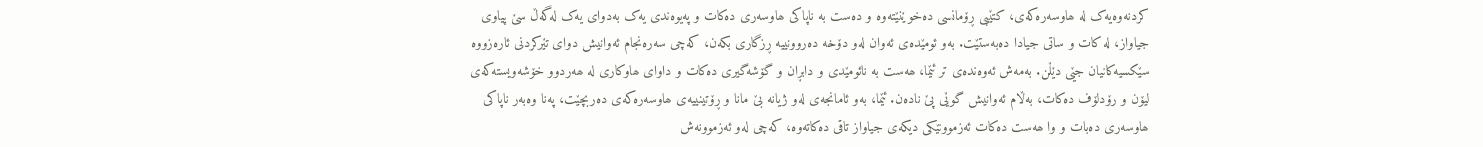کردنەوەیەک لە ھاوسەرەکەی، کتێبی ڕۆمانسی دەخوێنێتەوە و دەست بە ناپاکی ھاوسەری دەکات و پەیوەندی یەک بەدوای یەک لەگەڵ سێ پیاوی جیاواز، لە کات و ساتی جیادا دەبەستێت. بەو ئومێدەی ئەوان لەو دۆخە دەروونییە ڕزگاری بکەن، کەچی سەرەنجام ئەوانیش دوای تێرکردنی ئارەزووە سێکسیەکانیان جێی دێڵن. بەمەش ئەوەندەی تر ئێما، ھەست بە نائومێدی و دابڕان و گۆشەگیری دەکات و داوای ھاوکاری لە ھەردوو خۆشەویستەکەی لیۆن و رۆدلۆف دەکات، بەڵام ئەوانیش گوێی پێ نادەن. ئێما، بەو ئامانجەی لەو ژیانە بێ مانا و ڕۆتینییەی ھاوسەرەکەی دەربچێت، پەنا وەبەر ناپاکی ھاوسەری دەبات و وا ھەست دەکات ئەزموونێکی دیکەی جیاواز تاقی دەکاتەوە، کەچی لەو ئەزموونەش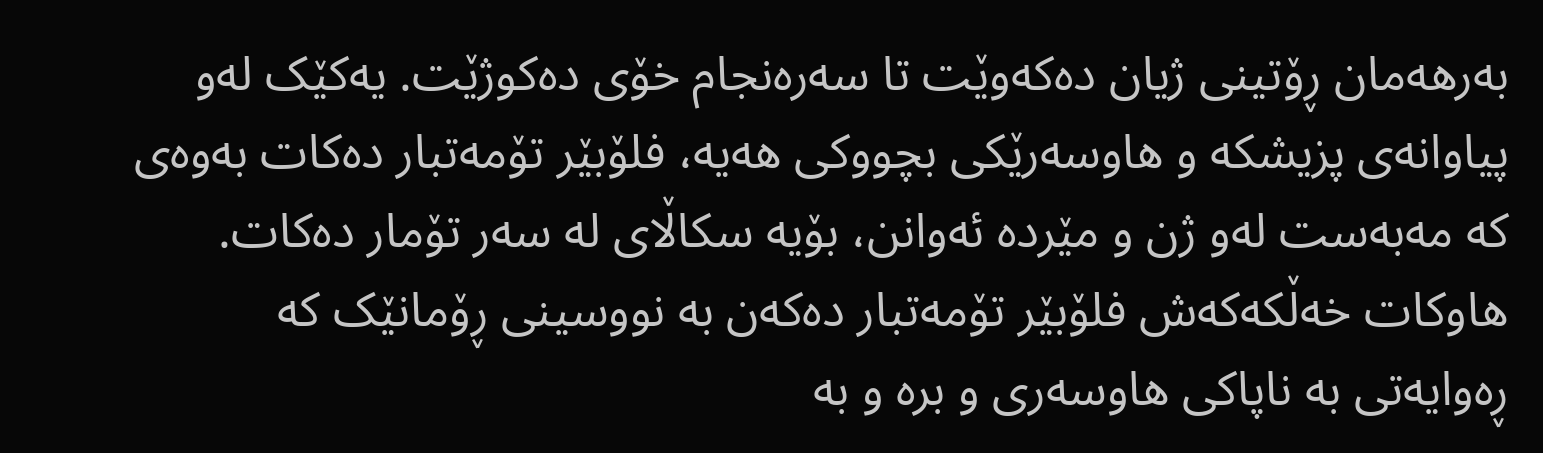بەرھەمان ڕۆتینی ژیان دەکەوێت تا سەرەنجام خۆی دەکوژێت. یەکێک لەو پیاوانەی پزیشکە و ھاوسەرێکی بچووکی ھەیە، فلۆبێر تۆمەتبار دەکات بەوەی کە مەبەست لەو ژن و مێردە ئەوانن، بۆیە سکاڵای لە سەر تۆمار دەکات. ھاوکات خەڵکەکەش فلۆبێر تۆمەتبار دەکەن بە نووسینی ڕۆمانێک کە ڕەوایەتی بە ناپاکی ھاوسەری و برە و بە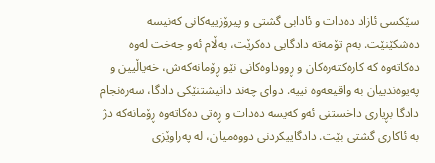سێکسی ئازاد دەدات و ئادابی گشتی و پیرۆزییەکانی کەنیسە دەشکێنێت. بەم تۆمەتە دادگایی دەکرێت، بەڵام ئەو جەخت لەوە دەکاتەوە کە کارەکتەرەکان و ڕووداوەکانی نێو ڕۆمانەکەش، خەیاڵیین و پەیوەندییان بە واقیعەوە نییە. دوای چەند دانیشتنێکی دادگا، سەرەنجام دادگا بڕیاری داخستنی ئەو کەیسە دەدات و ڕەتی دەکاتەوە ڕۆمانەکە دژ بە ئاکاری گشتی بێت. دادگاییکردنی دووەمیان، لە پەراوێزی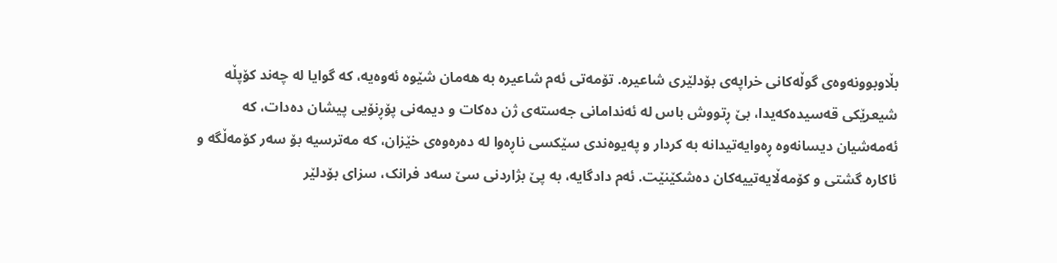بڵاوبوونەوەی گوڵەکانی خراپەی بۆدلێری شاعیرە. تۆمەتی ئەم شاعیرە بە ھەمان شێوە ئەوەیە، کە گوایا لە چەند کۆپڵە شیعرێکی قەسیدەکەیدا، بێ ڕتووش باس لە ئەندامانی جەستەی ژن دەکات و دیمەنی پۆڕنۆیی پیشان دەدات، کە ئەمەشیان دیسانەوە ڕەوایەتیدانە بە کردار و پەیوەندی سێکسی ناڕەوا لە دەرەوەی خێزان، کە مەترسیە بۆ سەر کۆمەڵگە و ئاکارە گشتی و کۆمەڵایەتییەکان دەشکێنێت. ئەم دادگایە، بە پێ بژاردنی سێ سەد فرانک، سزای بۆدلێر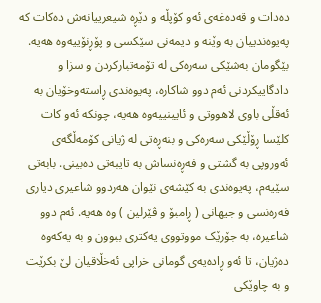دەدات و قەدەغەی ئەو کۆپڵە و دێڕە شیعرییانەش دەکات کە پەیوەندییان بە وێنە و دیمەنی سێکسی و پۆڕنۆییەوە ھەیە. بێگومان بەشێکی سەرەکی لە تۆمەتبارکردن و سزا و دادگاییکردنی ئەم دوو شاکارە، پەیوەندی ڕاستەوخۆیان بە ئەقڵی باوی لاھووتی و ئایینییەوە ھەیە، چونکە ئەو کات کلێسا ڕۆڵێکی سەرەکی و بنەڕەتی لە ژیانی کۆمەڵگەی ئەوروپی بە گشتی و فەڕەنساش بە تایبەتی دەبینی. بابەتی سێیەم، پەیوەندی بە کێشەی نێوان ھەردوو شاعیری دیاری فەرەنسی و جیھانی ( ڕامبۆ و ڤێرلین ) وە ھەیە. ئەم دوو شاعیرە، بە جۆرێک مووتووی یەکتری ببوون و بە یەکەوە دەژیان، تا ئەو ڕادەیەی گومانی خراپی ئەخڵاقیان لێ بکرێت و بە چاوێکی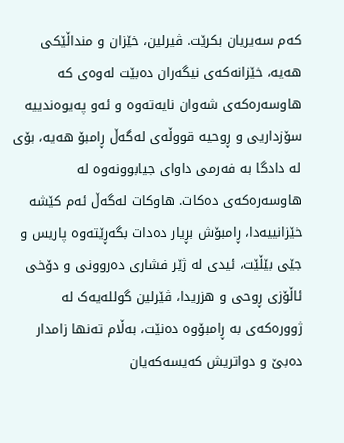کەم سەیریان بکرێت. ڤیرلین، خێزان و منداڵێکی ھەیە، خێزانەکەی نیگەران دەبێت لەوەی کە ھاوسەرەکەی شەوان نایەتەوە و ئەو پەیوەندییە سۆزداریی و ڕوحیە قووڵەی لەگەڵ ڕامبۆ ھەیە، بۆی لە دادگا بە فەرمی داوای جیابوونەوە لە ھاوسەرەکەی دەکات. ھاوکات لەگەڵ ئەم کێشە خێزانییەدا، ڕامبۆش بڕیار دەدات بگەڕێتەوە پاریس و جێی بێڵێت، ئیدی لە ژێر فشاری دەروونی و دۆخی ئاڵۆزی ڕوحی و ھزریدا، ڤێرلین گوللەیەک لە ژوورەکەی بە ڕامبۆوە دەنێت، بەڵام تەنھا زامدار دەبێ و دواتریش کەیسەکەیان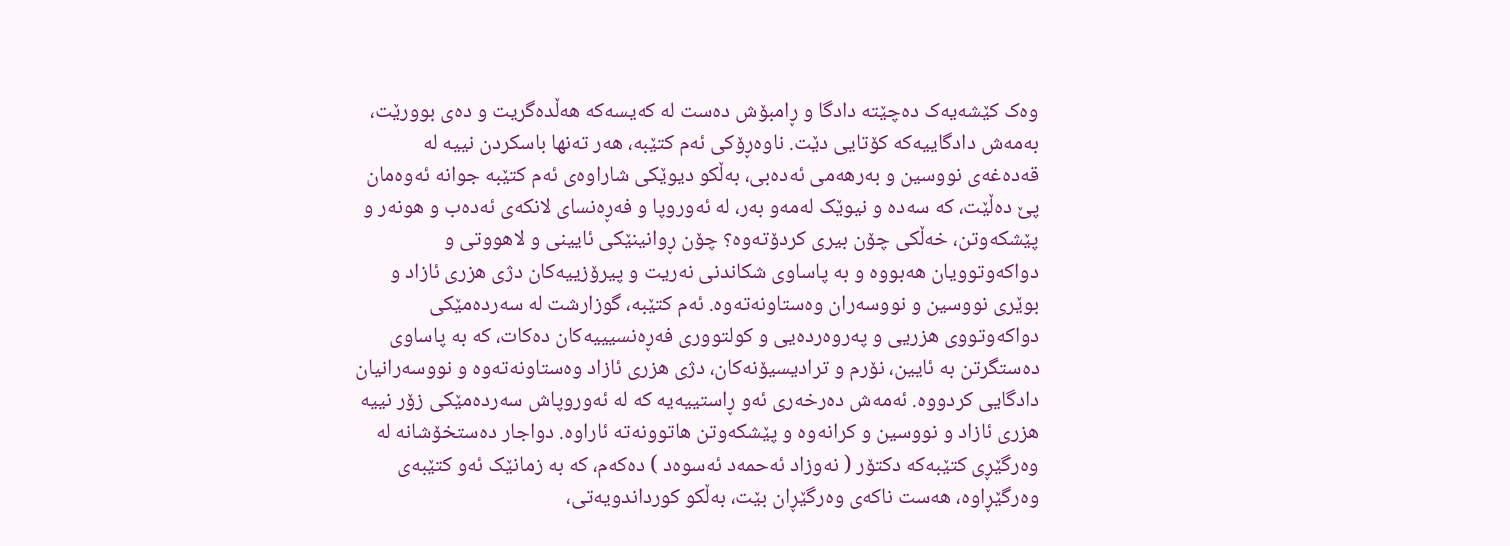وەک کێشەیەک دەچێتە دادگا و ڕامبۆش دەست لە کەیسەکە ھەڵدەگریت و دەی بوورێت، بەمەش دادگاییەکە کۆتایی دێت. ناوەڕۆکی ئەم کتێبە، ھەر تەنھا باسکردن نییە لە قەدەغەی نووسین و بەرھەمی ئەدەبی، بەڵکو دیوێکی شاراوەی ئەم کتێبە جوانە ئەوەمان پێ دەڵێت، کە سەدە و نیوێک لەمەو بەر، لە ئەوروپا و فەڕەنسای لانکەی ئەدەب و ھونەر و پێشکەوتن، خەڵکی چۆن بیری کردۆتەوە؟ چۆن ڕوانینێکی ئایینی و لاھووتی و دواکەوتوویان ھەبووە و بە پاساوی شکاندنی نەریت و پیرۆزییەکان دژی ھزری ئازاد و بوێری نووسین و نووسەران وەستاونەتەوە. ئەم کتێبە، گوزارشت لە سەردەمێکی دواکەوتووی ھزریی و پەروەردەیی و کولتووری فەڕەنسیییەکان دەکات، کە بە پاساوی دەستگرتن بە ئایین، نۆرم و ترادیسیۆنەکان، دژی ھزری ئازاد وەستاونەتەوە و نووسەرانیان دادگایی کردووە. ئەمەش دەرخەری ئەو ڕاستییەیە کە لە ئەوروپاش سەردەمێکی زۆر نییە ھزری ئازاد و نووسین و کرانەوە و پێشکەوتن ھاتوونەتە ئاراوە. دواجار دەستخۆشانە لە وەرگێڕی کتێبەکە دکتۆر ( نەوزاد ئەحمەد ئەسوەد ) دەکەم، کە بە زمانێک ئەو کتێبەی وەرگێڕاوە، ھەست ناکەی وەرگێڕان بێت، بەڵکو کورداندویەتی،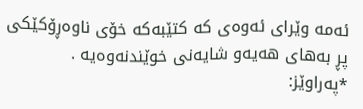ئەمە وێرای ئەوەی کە کتێبەکە خۆی ناوەڕۆکێکی پڕ بەھای ھەیەو شایەنی خوێندنەوەیە .
*پەراوێز: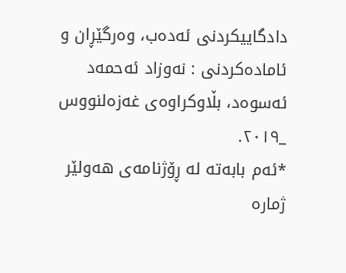دادگاییکردنی ئەدەب، وەرگێڕان و ئامادەکردنی : نەوزاد ئەحمەد ئەسوەد، بڵاوکراوەی غەزەلنووس _٢٠١٩.
*ئەم بابەتە لە ڕۆژنامەی ھەولێر ژمارە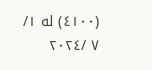(٤١٠٠) لە ١/ ٧ /٢٠٢٤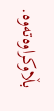بڵاوکراوەتەوە.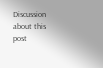Discussion about this post